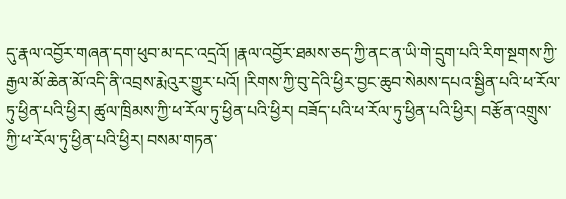དུ་རྣལ་འབྱོར་གཞན་དག་ཕུབ་མ་དང་འདྲའོ། །རྣལ་འབྱོར་ཐམས་ཅད་ཀྱི་ནང་ན་ཡི་གེ་དྲུག་པའི་རིག་སྔགས་ཀྱི་རྒྱལ་མོ་ཆེན་མོ་འདི་ནི་འབྲས་རྨེའུར་གྱུར་པའོ། །རིགས་ཀྱི་བུ་དེའི་ཕྱིར་བྱང་ཆུབ་སེམས་དཔའ་སྦྱིན་པའི་ཕ་རོལ་ཏུ་ཕྱིན་པའི་ཕྱིར། ཚུལ་ཁྲིམས་ཀྱི་ཕ་རོལ་ཏུ་ཕྱིན་པའི་ཕྱིར། བཟོད་པའི་ཕ་རོལ་ཏུ་ཕྱིན་པའི་ཕྱིར། བརྩོན་འགྲུས་ཀྱི་ཕ་རོལ་ཏུ་ཕྱིན་པའི་ཕྱིར། བསམ་གཏན་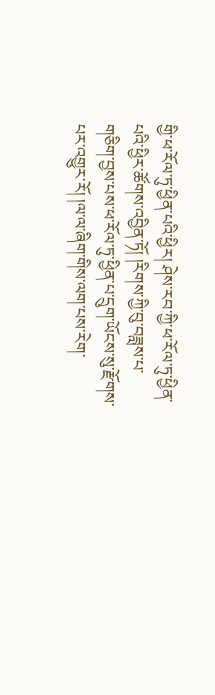གྱི་ཕ་རོལ་ཏུ་ཕྱིན་པའི་ཕྱིར། ཤེས་རབ་ཀྱི་ཕ་རོལ་ཏུ་ཕྱིན་པའི་ཕྱིར་ཚོགས་འབྱིན་ཏོ། །རིགས་ཀྱི་བུ་བཟླས་པ་གཅིག་བྱས་པས་ཕ་རོལ་ཏུ་ཕྱིན་པ་དྲུག་ཡོངས་སུ་རྫོགས་པར་འགྱུར་རོ། །ལ་ལ་ཞིག་གིས་ལག་པས་རེག་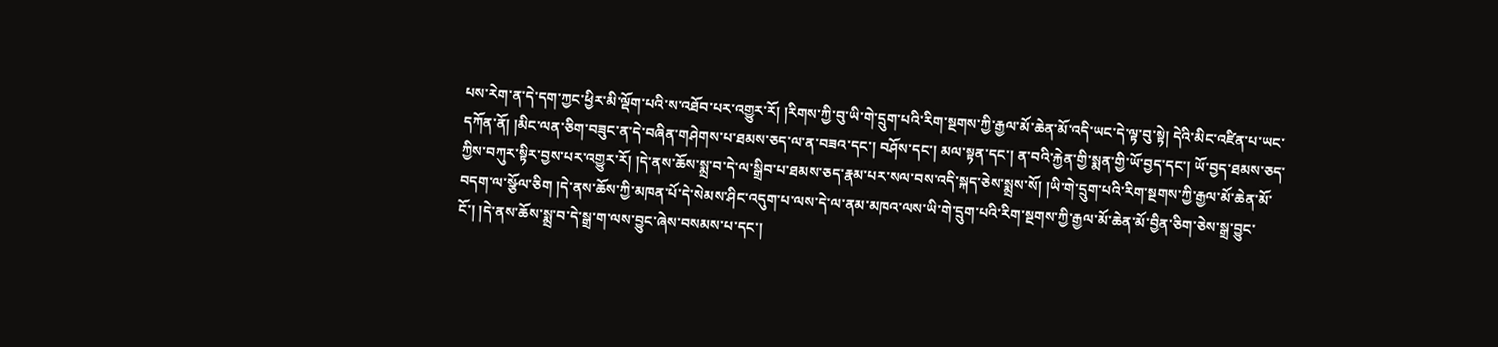པས་རེག་ན་དེ་དག་ཀྱང་ཕྱིར་མི་ལྡོག་པའི་ས་འཐོབ་པར་འགྱུར་རོ། །རིགས་ཀྱི་བུ་ཡི་གེ་དྲུག་པའི་རིག་སྔགས་ཀྱི་རྒྱལ་མོ་ཆེན་མོ་འདི་ཡང་དེ་ལྟ་བུ་སྟེ། དེའི་མིང་འཛིན་པ་ཡང་དཀོན་ནོ། །མིང་ལན་ཅིག་བཟུང་ན་དེ་བཞིན་གཤེགས་པ་ཐམས་ཅད་ལ་ན་བཟའ་དང་། བཤོས་དང་། མལ་སྟན་དང་། ན་བའི་རྐྱེན་གྱི་སྨན་གྱི་ཡོ་བྱད་དང་། ཡོ་བྱད་ཐམས་ཅད་ཀྱིས་བཀུར་སྟིར་བྱས་པར་འགྱུར་རོ། །དེ་ནས་ཆོས་སྨྲ་བ་དེ་ལ་སྒྲིབ་པ་ཐམས་ཅད་རྣམ་པར་སལ་བས་འདི་སྐད་ཅེས་སྨྲས་སོ། །ཡི་གེ་དྲུག་པའི་རིག་སྔགས་ཀྱི་རྒྱལ་མོ་ཆེན་མོ་བདག་ལ་སྩོལ་ཅིག །དེ་ནས་ཆོས་ཀྱི་མཁན་པོ་དེ་སེམས་ཤིང་འདུག་པ་ལས་དེ་ལ་ནམ་མཁའ་ལས་ཡི་གེ་དྲུག་པའི་རིག་སྔགས་ཀྱི་རྒྱལ་མོ་ཆེན་མོ་བྱིན་ཅིག་ཅེས་སྒྲ་བྱུང་ངོ་། །དེ་ནས་ཆོས་སྨྲ་བ་དེ་སྒྲ་ག་ལས་བྱུང་ཞེས་བསམས་པ་དང་།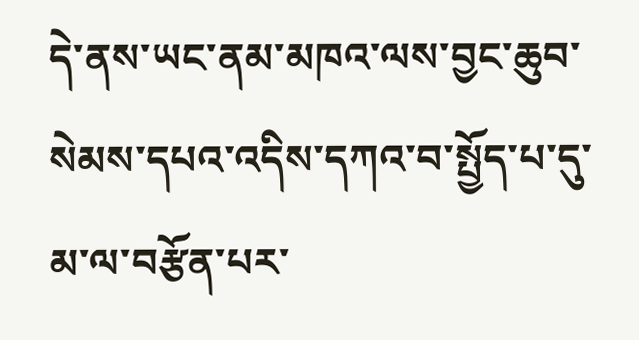དེ་ནས་ཡང་ནམ་མཁའ་ལས་བྱང་ཆུབ་སེམས་དཔའ་འདིས་དཀའ་བ་སྤྱོད་པ་དུ་མ་ལ་བརྩོན་པར་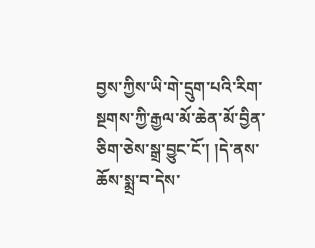བྱས་ཀྱིས་ཡི་གེ་དྲུག་པའི་རིག་སྔགས་ཀྱི་རྒྱལ་མོ་ཆེན་མོ་བྱིན་ཅིག་ཅེས་སྒྲ་བྱུང་ངོ་། །དེ་ནས་ཆོས་སྨྲ་བ་དེས་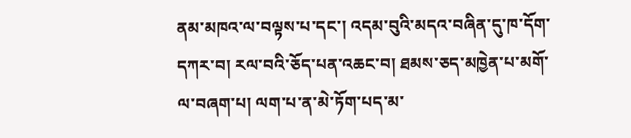ནམ་མཁའ་ལ་བལྟས་པ་དང་། འདམ་བུའི་མདའ་བཞིན་དུ་ཁ་དོག་དཀར་བ། རལ་བའི་ཅོད་པན་འཆང་བ། ཐམས་ཅད་མཁྱེན་པ་མགོ་ལ་བཞག་པ། ལག་པ་ན་མེ་ཏོག་པད་མ་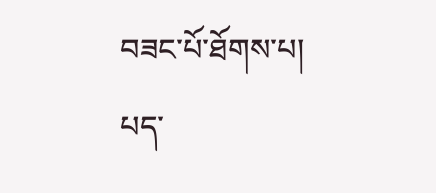བཟང་པོ་ཐོགས་པ། པད་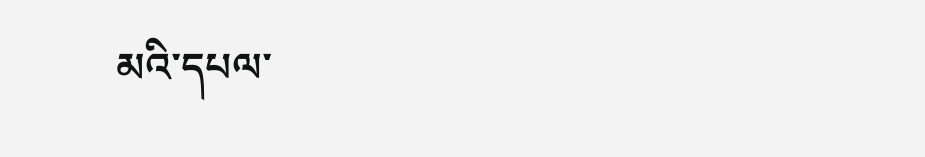མའི་དཔལ་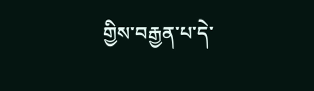གྱིས་བརྒྱན་པ་དེ་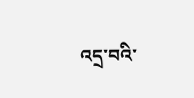འདྲ་བའི་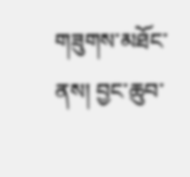གཟུགས་མཐོང་ནས། བྱང་ཆུབ་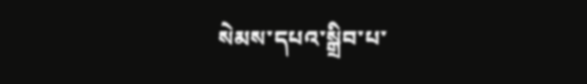སེམས་དཔའ་སྒྲིབ་པ་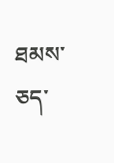ཐམས་ཅད་